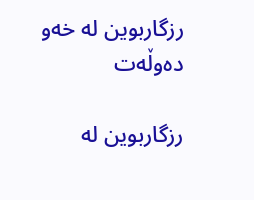رزگاربوين له‌ خه‌و ده‌وڵه‌ت

رزگاربوين له‌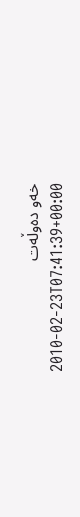خه‌و ده‌وڵه‌ت
2010-02-23T07:41:39+00:00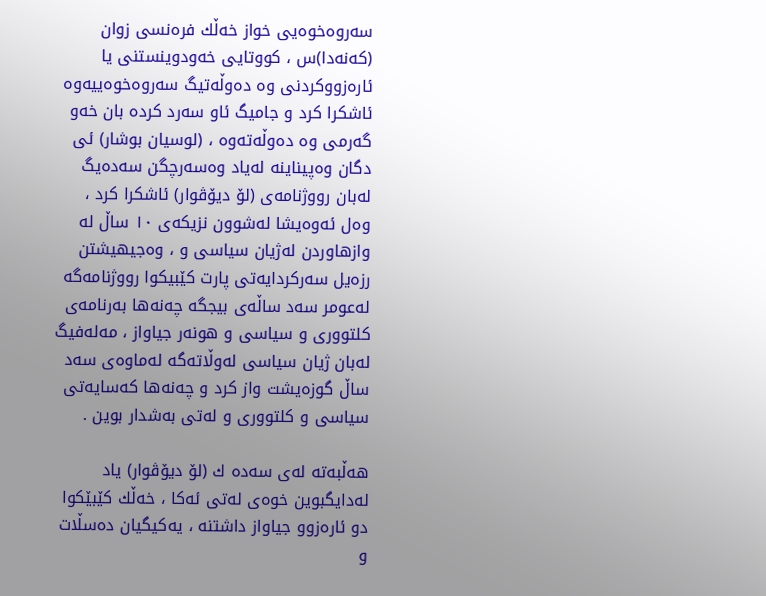سه‌روه‌خوه‌يی خواز خه‌ڵك فره‌نسی زوان (كه‌نه‌دا)س ، كووتايی خه‌ودوينستنی يا ئاره‌زووكردنی وه‌ ده‌وڵه‌تيگ سه‌روه‌خوه‌ييه‌وه‌ ئاشكرا كرد و جاميگ ئاو سه‌رد كرده‌ بان خه‌و گه‌رمی وه‌ ده‌وڵه‌ته‌وه‌ ، (لوسيان بوشار) ئی دگان وه‌پيناينه‌ له‌ياد وه‌سه‌رچگن سه‌ده‌يگ له‌بان رووژنامه‌ی (لۆ ديۆڤوار) ئاشكرا كرد ، وه‌ل ئه‌وه‌يشا له‌شوون نزيكه‌ی ١٠ ساڵ له‌ وازهاوردن له‌ژيان سياسی و ، وه‌جيهيشتن رزه‌يل سه‌ركردايه‌تی پارت كێبيكوا رووژنامه‌گه‌ له‌عومر سه‌د ساڵه‌ی بيجگه‌ چه‌نه‌ها به‌رنامه‌ی كلتووری و سياسی و هونه‌ر جياواز ، مه‌له‌فيگ له‌بان ژيان سياسی له‌وڵاته‌گه‌ له‌ماوه‌ی سه‌د ساڵ گوزه‌يشت واز كرد و چه‌نه‌ها كه‌سايه‌تی سياسی و كلتووری و له‌تی به‌شدار بوين .

هه‌ڵبه‌ته‌ له‌ی سه‌ده‌ ك (لۆ ديۆڤوار) ياد له‌دايگبوين خوه‌ی له‌تی ئه‌كا ، خه‌ڵك كێبێكوا دو ئاره‌زوو جياواز داشتنه‌ ، يه‌كيگيان ده‌سڵات و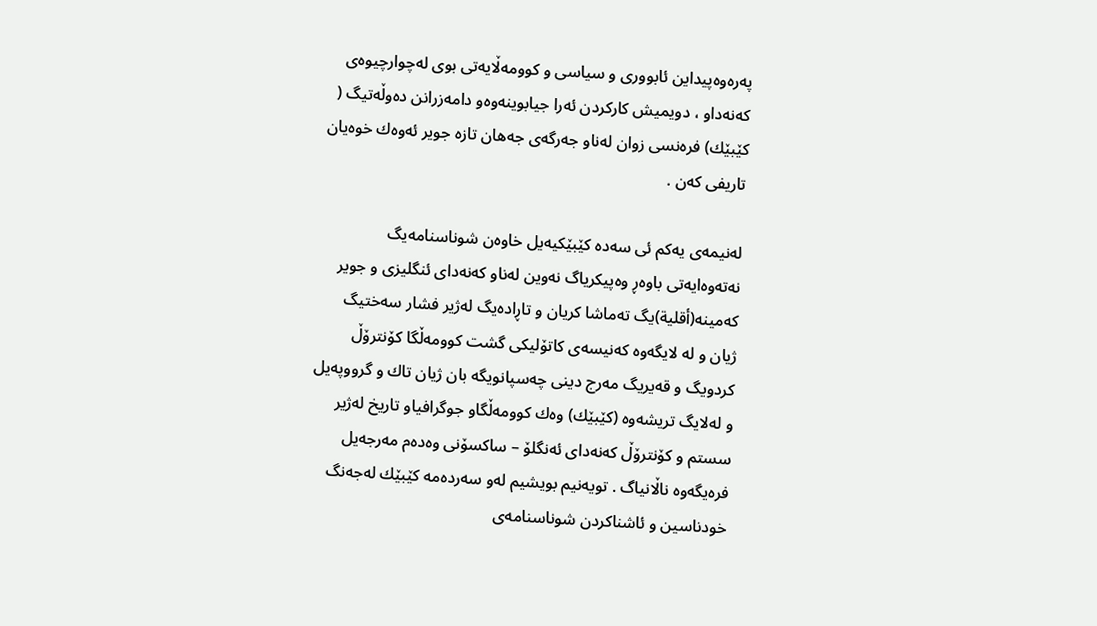په‌ره‌وه‌پيداين ئابووری و سياسی و كوومه‌ڵايه‌تی بوی له‌چوارچيوه‌ی كه‌نه‌داو ، دويميش كاركردن ئه‌را جيابوينه‌وه‌و دامه‌زرانن ده‌وڵه‌تيگ ( كێبێك) فره‌نسی زوان له‌ناو جه‌رگه‌ی جه‌هان تازه‌ جوير ئه‌وه‌ك خوه‌يان تاريفی كه‌ن .

له‌نيمه‌ی يه‌كم ئی سه‌ده‌ كێبێكيه‌يل خاوه‌ن شوناسنامه‌يگ نه‌ته‌وه‌ايه‌تی باوه‌ڕ وه‌پيكرياگ نه‌وين له‌ناو كه‌نه‌دای ئنگليزی و جوير كه‌مينه(أقلية)يگ ته‌ماشا كريان و تاڕاده‌يگ له‌ژير فشار سه‌ختيگ ژيان و له‌ لايگه‌وه‌ كه‌نيسه‌ی كاتۆليكی گشت كوومه‌ڵگا كۆنترۆڵ كردويگ و قه‌يريگ مه‌رج دينی چه‌سپانويگه‌ بان ژيان تاك و گرووپه‌يل و له‌لايگ تريشه‌وه‌ (كێبێك) وه‌ك كوومه‌ڵگاو جوگرافياو تاريخ له‌ژير سستم و كۆنترۆڵ كه‌نه‌دای ئه‌نگلۆ – ساكسۆنی وه‌ده‌م مه‌رجه‌يل فره‌يگه‌وه‌ ناڵانياگ . تويه‌نيم بويشيم له‌و سه‌رده‌مه‌ كێبێك له‌جه‌نگ خودناسين و ئاشناكردن شوناسنامه‌ی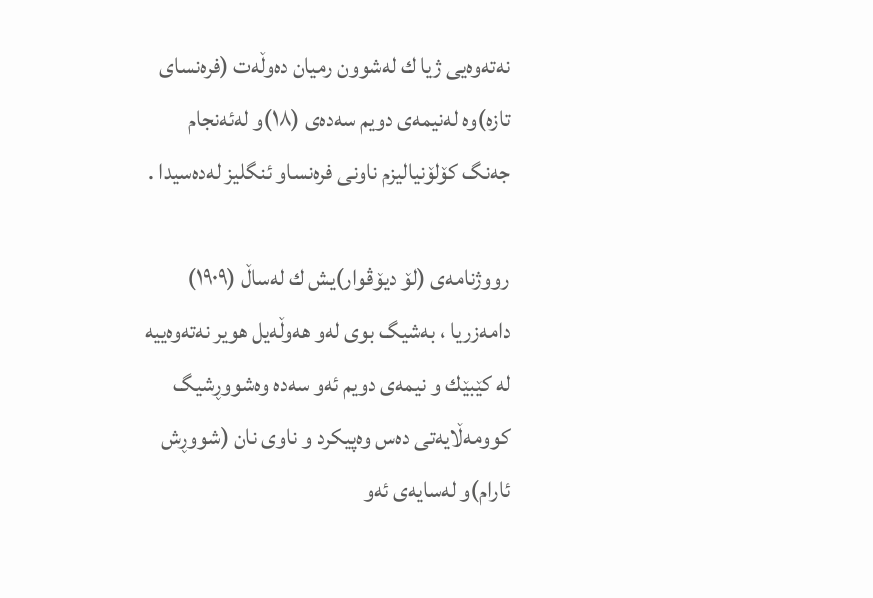نه‌ته‌وه‌يی ژيا ك له‌شوون رميان ده‌وڵه‌ت (فره‌نسای تازه‌)وه‌ له‌نيمه‌ی دويم سه‌ده‌ی (١٨)و له‌ئه‌نجام جه‌نگ كۆلۆنياليزم ناونی فره‌نساو ئنگليز له‌ده‌سيدا .

رووژنامه‌ی (لۆ ديۆڤوار)يش ك له‌ساڵ (١٩٠٩) دامه‌زريا ، به‌شيگ بوی له‌و هه‌وڵه‌يل هوير نه‌ته‌وه‌ييه‌ له‌ كێبێك و نيمه‌ی دويم ئه‌و سه‌ده‌ وه‌شووڕشيگ كوومه‌ڵايه‌تی ده‌س وه‌پيكرد و ناوی نان (شووڕش ئارام)و له‌سايه‌ی ئه‌و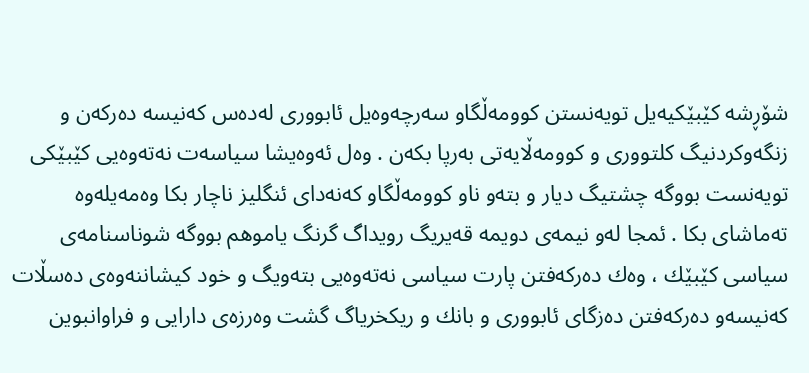شۆڕشه‌ كێبێكيه‌يل تويه‌نستن كوومه‌ڵگاو سه‌رچه‌وه‌يل ئابووری له‌ده‌س كه‌نيسه‌ ده‌ركه‌ن و زنگه‌وكردنيگ كلتووری و كوومه‌ڵايه‌تی به‌رپا بكه‌ن . وه‌ل ئه‌وه‌يشا سياسه‌ت نه‌ته‌وه‌يی كێبێكی تويه‌نست بووگه‌ چشتيگ ديار و بته‌و ناو كوومه‌ڵگاو كه‌نه‌دای ئنگليز ناچار بكا وه‌مه‌يله‌وه‌ ته‌ماشای بكا . ئمجا له‌و نيمه‌ی دويمه‌ قه‌يريگ رويداگ گرنگ ياموهم بووگه‌ شوناسنامه‌ی سياسی كێبێك ، وه‌ك ده‌ركه‌فتن پارت سياسی نه‌ته‌وه‌يی بته‌ويگ و خود كيشاننه‌وه‌ی ده‌سڵات كه‌نيسه‌و ده‌ركه‌فتن ده‌زگای ئابووری و بانك و ريكخرياگ گشت وه‌رزه‌ی دارايی و فراوانبوين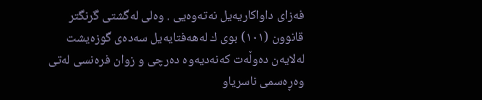فه‌زای داواكاريه‌يل نه‌ته‌وه‌يی . وه‌لی له‌گشتی گرنگتر قانوون (١٠١) بوی ك له‌هه‌فتايه‌يل سه‌ده‌ی گوزه‌يشت له‌لايه‌ن ده‌وڵه‌ت كه‌نه‌ديه‌وه‌ ده‌رچی و زوان فره‌نسی له‌تی وه‌ڕه‌سمی ناسرياو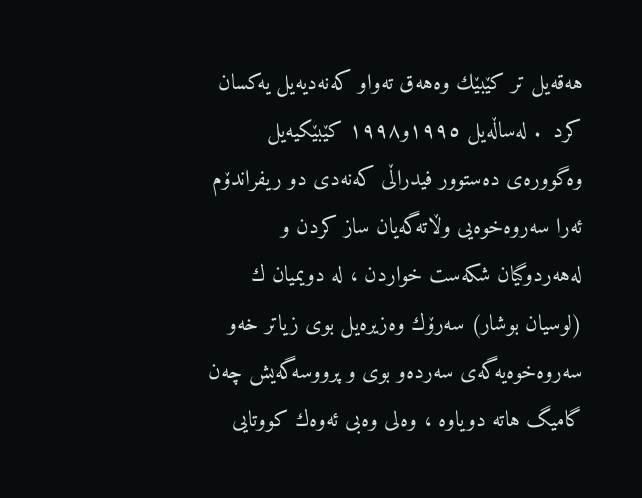هه‌قه‌يل تر كێبێك وه‌هه‌ق ته‌واو كه‌نه‌ديه‌يل يه‌كسان كرد  . له‌ساڵه‌يل ١٩٩٥و١٩٩٨ كێبێكيه‌يل وه‌گووره‌ی ده‌ستوور فيدراڵی كه‌نه‌دی دو ريفراندۆم ئه‌را سه‌روه‌خوه‌يی وڵاته‌گه‌يان ساز كردن و له‌هه‌ردوگيان شكه‌ست خواردن ، له‌ دويميان ك (لوسيان بوشار) سه‌رۆك وه‌زيره‌يل بوی زياتر خه‌و سه‌روه‌خوه‌يه‌گه‌ی سه‌رده‌و بوی و پرووسه‌گه‌يش چه‌ن گاميگ هاته‌ دوياوه‌ ، وه‌لی وه‌بی ئه‌وه‌ك كووتايی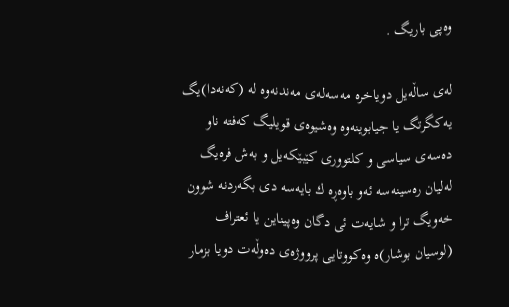وه‌پی باريگ .

له‌ی ساڵه‌يل دوياخره‌ مه‌سه‌له‌ی مه‌ندنه‌وه‌ له‌ (كه‌نه‌دا)يگ يه‌كگرتگ يا جيابوينه‌وه‌ وه‌شيوه‌ی قويليگ كه‌فته‌ ناو ده‌سه‌ی سياسی و كلتووری كێبێكه‌يل و به‌ش فره‌يگ له‌ليان ره‌سينه‌سه‌ ئه‌و باوه‌ڕه‌ ك بايه‌سه‌ دی بگه‌ردنه‌ شوون خه‌ويگ ترا و شايه‌ت ئی دگان وه‌پيناين يا ئعتراف (لوسيان بوشار)ه‌ وه‌كووتايی پرووژه‌ی ده‌وڵه‌ت دويا بزمار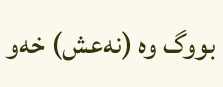بووگ وه‌ (نه‌عش) خه‌و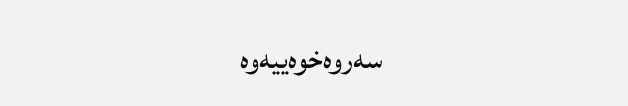سه‌روه‌خوه‌ييه‌وه‌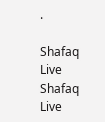.

Shafaq Live
Shafaq Live